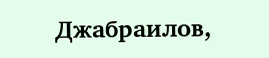Джабраилов,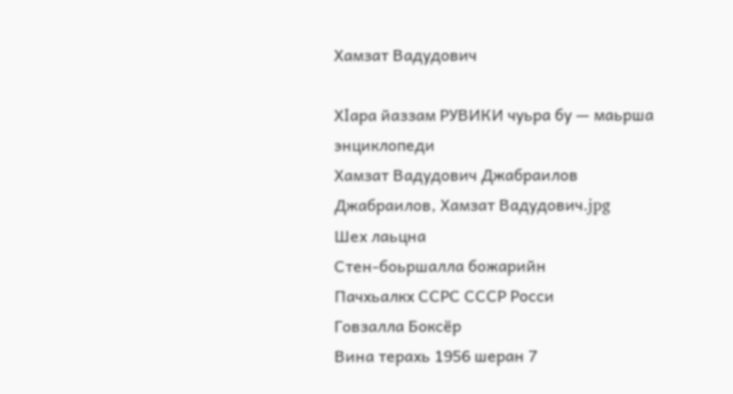Хамзат Вадудович

Хӏара йаззам РУВИКИ чуьра бу — маьрша энциклопеди
Хамзат Вадудович Джабраилов
Джабраилов, Хамзат Вадудович.jpg
Шех лаьцна
Стен-боьршалла божарийн
Пачхьалкх ССРС СССР Росси
Говзалла Боксёр
Вина терахь 1956 шеран 7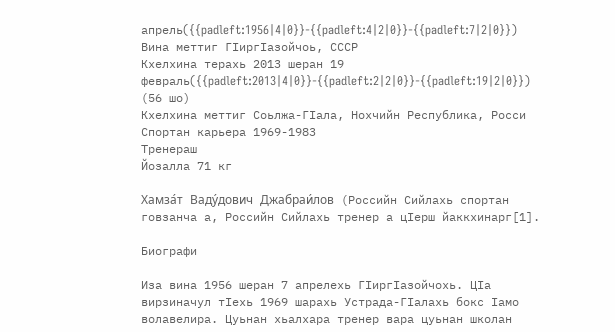апрель({{padleft:1956|4|0}}-{{padleft:4|2|0}}-{{padleft:7|2|0}})
Вина меттиг ГӀиргӀазойчоь, СССР
Кхелхина терахь 2013 шеран 19 февраль({{padleft:2013|4|0}}-{{padleft:2|2|0}}-{{padleft:19|2|0}}) (56 шо)
Кхелхина меттиг Соьлжа-ГӀала, Нохчийн Республика, Росси
Спортан карьера 1969-1983
Тренераш
Йозалла 71 кг

Хамза́т Ваду́дович Джабраи́лов (Российн Сийлахь спортан говзанча а, Российн Сийлахь тренер а цӀерш йаккхинарг[1].

Биографи

Иза вина 1956 шеран 7 апрелехь ГӀиргӀазойчохь. ЦӀа вирзиначул тӀехь 1969 шарахь Устрада-ГӀалахь бокс Ӏамо волавелира. Цуьнан хьалхара тренер вара цуьнан школан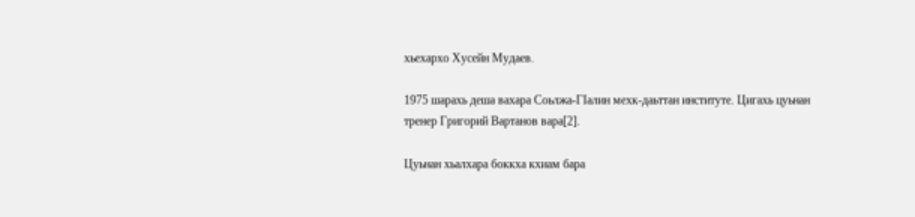хьехархо Хусейн Мудаев.

1975 шарахь деша вахара Соьлжа-ГӀалин мехк-даьттан институте. Цигахь цуьнан тренер Григорий Вартанов вара[2].

Цуьнан хьалхара боккха кхиам бара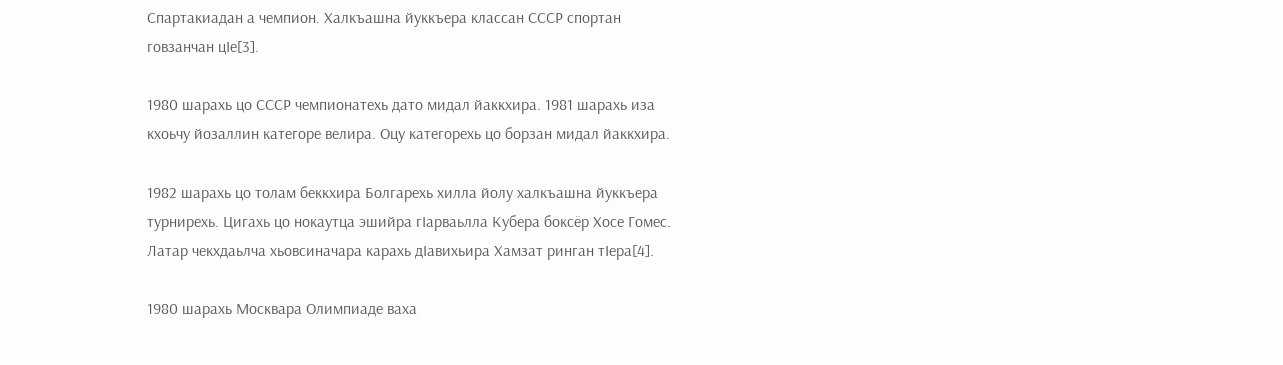Спартакиадан а чемпион. Халкъашна йуккъера классан СССР спортан говзанчан цӀе[3].

1980 шарахь цо СССР чемпионатехь дато мидал йаккхира. 1981 шарахь иза кхоьчу йозаллин категоре велира. Оцу категорехь цо борзан мидал йаккхира.

1982 шарахь цо толам беккхира Болгарехь хилла йолу халкъашна йуккъера турнирехь. Цигахь цо нокаутца эшийра гӀарваьлла Кубера боксёр Хосе Гомес. Латар чекхдаьлча хьовсиначара карахь дӀавихьира Хамзат ринган тӀера[4].

1980 шарахь Москвара Олимпиаде ваха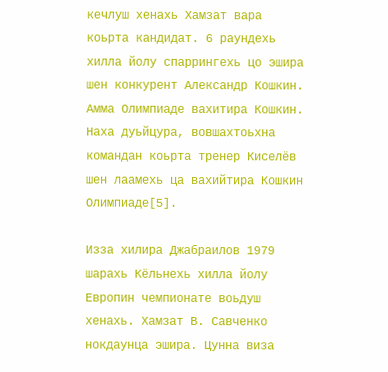кечлуш хенахь Хамзат вара коьрта кандидат. 6 раундехь хилла йолу спаррингехь цо эшира шен конкурент Александр Кошкин. Амма Олимпиаде вахитира Кошкин. Наха дуьйцура, вовшахтоьхна командан коьрта тренер Киселёв шен лаамехь ца вахийтира Кошкин Олимпиаде[5].

Изза хилира Джабраилов 1979 шарахь Кёльнехь хилла йолу Европин чемпионате воьдуш хенахь. Хамзат В. Савченко нокдаунца эшира. Цунна виза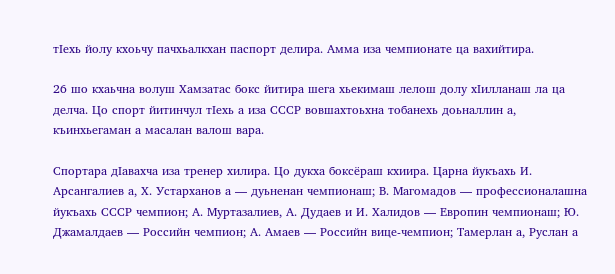тӀехь йолу кхоьчу пачхьалкхан паспорт делира. Амма иза чемпионате ца вахийтира.

26 шо кхаьчна волуш Хамзатас бокс йитира шега хьекимаш лелош долу хӀилланаш ла ца делча. Цо спорт йитинчул тӀехь а иза СССР вовшахтоьхна тобанехь доьналлин а, къинхьегаман а масалан валош вара.

Спортара дӀавахча иза тренер хилира. Цо дукха боксёраш кхиира. Царна йукъахь И. Арсангалиев а, Х. Устарханов а — дуьненан чемпионаш; В. Магомадов — профессионалашна йукъахь СССР чемпион; А. Муртазалиев, А. Дудаев и И. Халидов — Европин чемпионаш; Ю. Джамалдаев — Российн чемпион; А. Амаев — Российн вице-чемпион; Тамерлан а, Руслан а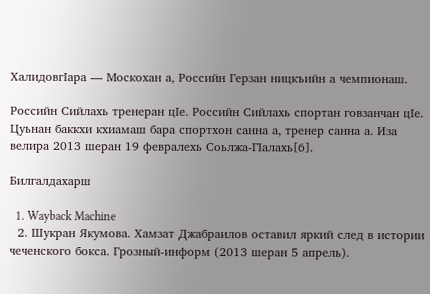ХалидовгӀара — Москохан а, Российн Герзан ницкъийн а чемпионаш.

Российн Сийлахь тренеран цӀе. Российн Сийлахь спортан говзанчан цӀе. Цуьнан баккхи кхиамаш бара спортхон санна а, тренер санна а. Иза велира 2013 шеран 19 февралехь Соьлжа-ГӀалахь[6].

Билгалдахарш

  1. Wayback Machine
  2. Шукран Якумова. Хамзат Джабраилов оставил яркий след в истории чеченского бокса. Грозный-информ (2013 шеран 5 апрель).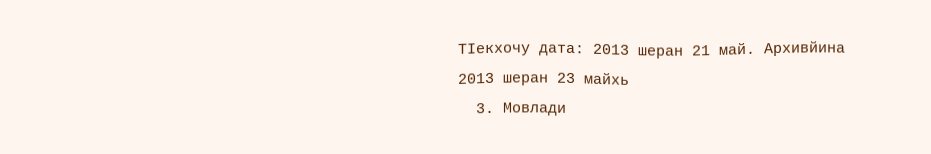ТӀекхочу дата: 2013 шеран 21 май. Архивйина 2013 шеран 23 майхь
  3. Мовлади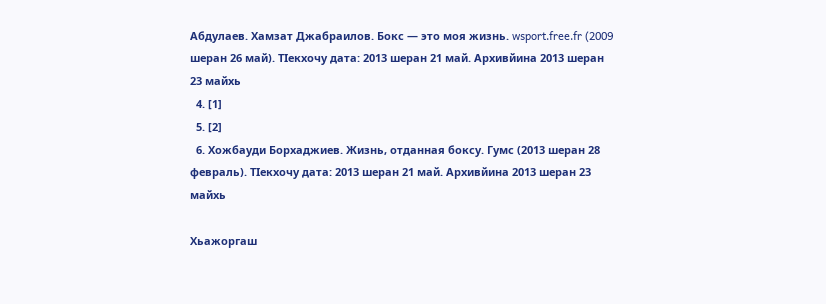Абдулаев. Хамзат Джабраилов. Бокс — это моя жизнь. wsport.free.fr (2009 шеран 26 май). ТӀекхочу дата: 2013 шеран 21 май. Архивйина 2013 шеран 23 майхь
  4. [1]
  5. [2]
  6. Хожбауди Борхаджиев. Жизнь, отданная боксу. Гумс (2013 шеран 28 февраль). ТӀекхочу дата: 2013 шеран 21 май. Архивйина 2013 шеран 23 майхь

Хьажоргаш